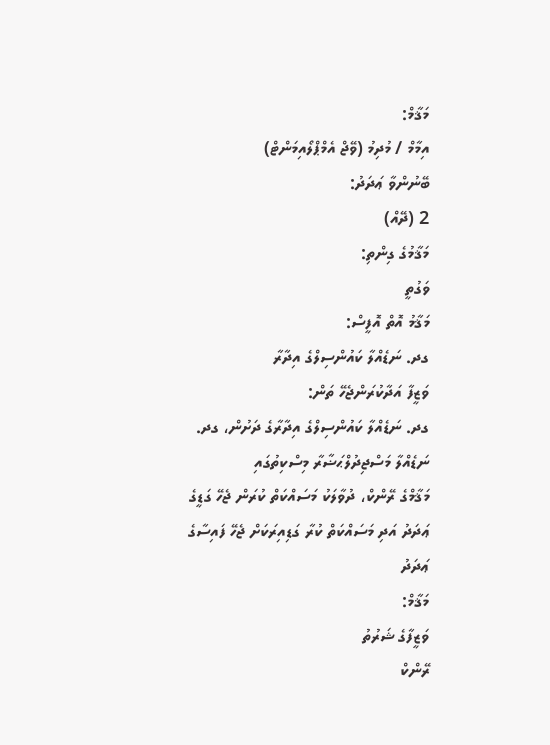މަޤާމް:
އިމާމް / މުދިމު (ވޭޖް އެމްޕްލޯއިމަންޓް)
ބޭނުންވާ ޢަދަދު:
2 (ދޭއް)
މަޤާމުގެ ގިންތި:
ވަގުތީ
މަޤާމު އޮތް އޮފީސް:
ގދ. ނަޑެއްލާ ކައުންސިލްގެ އިދާރާ
ވަޒީފާ އަދާކުރަންޖެހޭ ތަން:
ގދ. ނަޑެއްލާ ކައުންސިލްގެ އިދާރާގެ ދަށުން، ގދ. ނަޑެއްލާ މަސްޖިދުލްޙަޟާރާ މިސްކިތުގައި
މަޤާމްގެ ރޭންކް، ދުވާލަކު މަސައްކަތް ކުރަން ޖެހޭ ގަޑީގެ ޢަދަދު އަދި މަސައްކަތް ކުރާ ގަޑިއިރަކަށް ޖެހޭ ފައިސާގެ ޢަދަދު
މަޤާމް:
ވަޒީފާގެ ޝަރުތު
ރޭންކް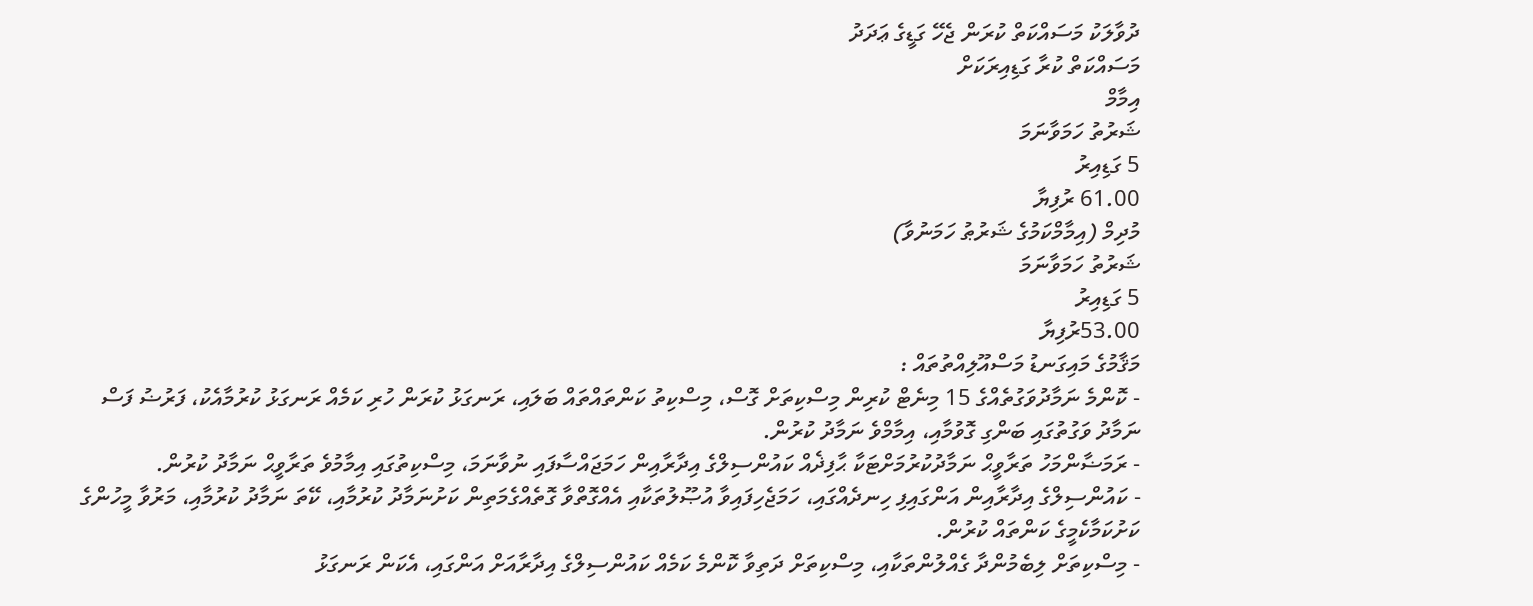ދުވާލަކު މަސައްކަތް ކުރަން ޖެހޭ ގަޑީގެ ޢަދަދު
މަސައްކަތް ކުރާ ގަޑިއިރަކަށް
އިމާމް
ޝަރުތު ހަމަވާނަމަ
5 ގަޑިއިރު
61.00 ރުފިޔާ
މުދިމް (އިމާމްކަމުގެ ޝަރުޠު ހަމަނުވާ)
ޝަރުތު ހަމަވާނަމަ
5 ގަޑިއިރު
53.00ރުފިޔާ
މަޤާމުގެ މައިގަނޑު މަސްއޫލިއްތުތައް :
- ކޮންމެ ނަމާދުވަގުތެއްގެ 15 މިނެޓް ކުރިން މިސްކިތަށް ގޮސް، މިސްކިތު ކަންތައްތައް ބަލައި، ރަނގަޅު ކުރަން ހުރި ކަމެއް ރަނގަޅު ކުރުމާއެކު، ފަރުޟު ފަސް ނަމާދު ވަގުތުގައި ބަންގި ގޮވުމާއި، އިމާމްވެ ނަމާދު ކުރުން.
- ރަމަޟާންމަހު ތަރާވީޙް ނަމާދުކުރުމަށްޓަކާ ޙާފިޛެއް ކައުންސިލްގެ އިދާރާއިން ހަމަޖައްސާފައި ނުވާނަމަ، މިސްކިތުގައި އިމާމުވެ ތަރާވީޙް ނަމާދު ކުރުން.
- ކައުންސިލްގެ އިދާރާއިން އަންގައިފި ހިނދެއްގައި، ހަމަޖެހިފައިވާ އުޞޫލުތަކާއި އެއްގޮތްވާ ގޮތެއްގެމަތިން ކަށުނަމާދު ކުރުމާއި، ކޭތަ ނަމާދު ކުރުމާއި، މަރުވާ މީހުންގެ ކަށުކަމާކެމީގެ ކަންތައް ކުރުން.
- މިސްކިތަށް ލިބެމުންދާ ގެއްލުންތަކާއި، މިސްކިތަށް ދަތިވާ ކޮންމެ ކަމެއް ކައުންސިލްގެ އިދާރާއަށް އަންގައި، އެކަން ރަނގަޅު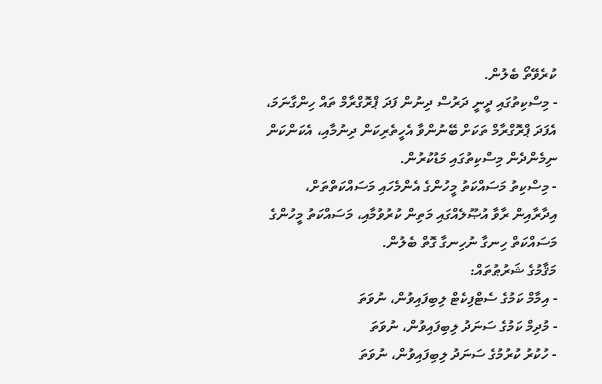ކުރެވޭތޯ ބެލުން.
- މިސްކިތުގައި ދީނީ ދަރުސް ދިނުން ފަދަ ޕްރޮގްރާމް ތައް ހިންގާނަމަ، އެފަދަ ޕްރޮގްރާމް ތަކަށް ބޭނުންވާ އެހީތެރިކަން ދިނުމާއި، އެކަންކަން ނިމެންދެން މިސްކިތުގައި މަޑުކުރުން.
- މިސްކިތު މަސައްކަތު މީހުންގެ އެންމެހައި މަސައްކަތްތަށް، އިދާރާއިން ރާވާ އުޞޫލެއްގައި މަތިން ކުރުވުމާއި، މަސައްކަތު މީހުންގެ މަސައްކަތް ހިނގާ ނުހިނގާ ގޮތް ބެލުން.
މަޤާމުގެ ޝަރުޠުތައް:
- އިމާމް ކަމުގެ ސެޓްފިކެޓް ލިބިފައިވުން، ނުވަތަ
- މުދިމް ކަމުގެ ސަނަދު ލިބިފައިވުން، ނުވަތަ
- ހުކުރު ކުރުމުގެ ސަނަދު ލިބިފައިވުން، ނުވަތަ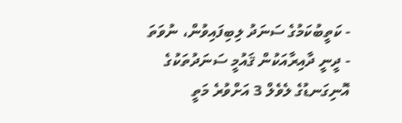- ކަތީބުކަމުގެ ސަނަދު ލިބިފައިވުން، ނުވަތަ
- ދީނީ ދާއިރާއަކުން ޤައުމީ ސަނަދުތަކުގެ އޮނިގަނޑުގެ ލެވެލް 3 އަށްވުރެ މަތީ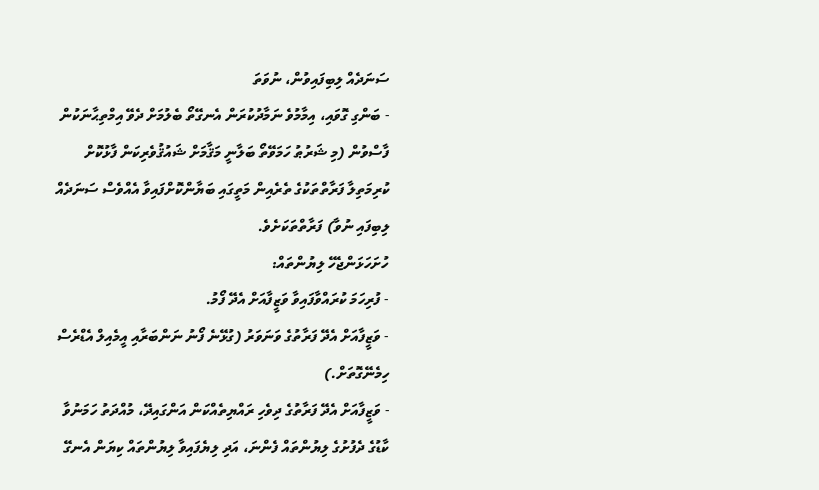ސަނަދެއް ލިބިފައިވުން، ނުވަތަ
- ބަންގި ގޮވައި، އިމާމުވެ ނަމާދުކުރަން އެނގޭތޯ ބެލުމަށް ދެވޭ އިމްތިޙާނަކުން ފާސްވުން (މި ޝަރުޠު ހަމަވޭތޯ ބަލާނީ މަޤާމަށް ޝައުޤުވެރިކަން ފާޅުކޮށް ކުރިމަތިލާ ފަރާތްތަކުގެ ތެރެއިން މަތީގައި ބަޔާންކޮށްފައިވާ އެއްވެސް ސަނަދެއް ލިބިފައި ނުވާ) ފަރާތްތަކަށެވެ.
ހުށަހަޅަންޖެހޭ ލިޔުންތައް:
- ފުރިހަމަ ކުރައްވާފައިވާ ވަޒީފާއަށް އެދޭ ފޯމު.
- ވަޒީފާއަށް އެދޭ ފަރާތުގެ ވަނަވަރު (ގުޅޭނެ ފޯނު ނަންބަރާއި އީމެއިލް އެޑްރެސް ހިމެނޭގޮތަށް.)
- ވަޒީފާއަށް އެދޭ ފަރާތުގެ ދިވެހި ރައްޔިތެއްކަން އަންގައިދޭ، މުއްދަތު ހަމަނުވާ ކާޑުގެ ދެފުށުގެ ލިޔުންތައް ފެންނަ، އަދި ލިޔެފައިވާ ލިޔުންތައް ކިޔަން އެނގޭ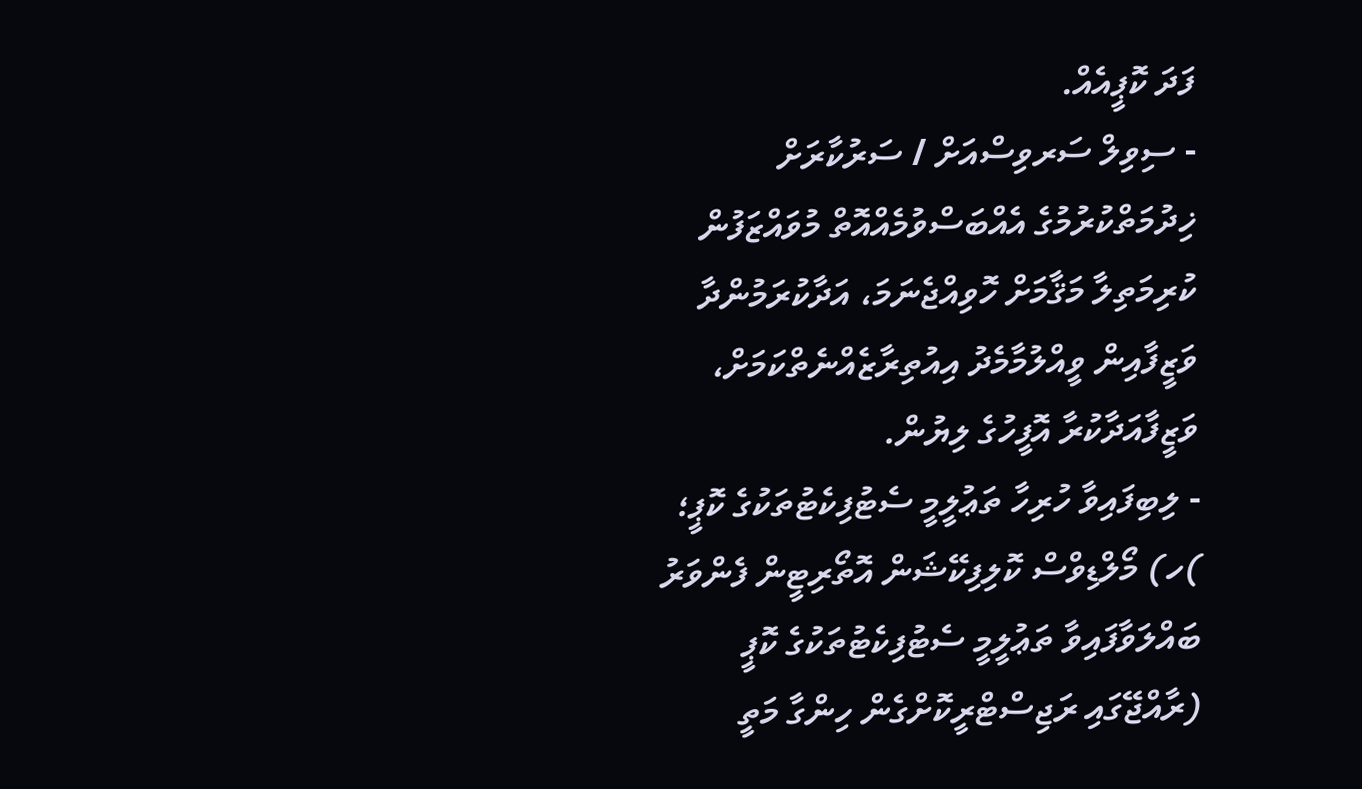ފަދަ ކޮޕީއެއް.
- ސިވިލް ސަރވިސްއަށް / ސަރުކާރަށް ޚިދުމަތްކުރުމުގެ އެއްބަސްވުމެއްއޮތް މުވައްޒަފުން ކުރިމަތިލާ މަޤާމަށް ހޮވިއްޖެނަމަ، އަދާކުރަމުންދާ ވަޒީފާއިން ވީއްލުމާމެދު އިއުތިރާޒެއްނެތްކަމަށް، ވަޒީފާއަދާކުރާ އޮފީހުގެ ލިޔުން.
- ލިބިފައިވާ ހުރިހާ ތަޢުލީމީ ސެޓުފިކެޓުތަކުގެ ކޮޕީ؛
)ހ) މޯލްޑިވްސް ކޮލިފިކޭޝަން އޮތޯރިޓީން ފެންވަރު ބައްލަވާފައިވާ ތަޢުލީމީ ސެޓުފިކެޓުތަކުގެ ކޮޕީ (ރާއްޖޭގައި ރަޖިސްޓްރީކޮށްގެން ހިންގާ މަތީ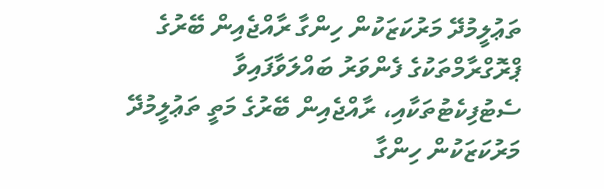ތަޢުލީމުދޭ މަރުކަޒަކުން ހިންގާ ރާއްޖެއިން ބޭރުގެ ޕްރޮގްރާމްތަކުގެ ފެންވަރު ބައްލަވާފައިވާ ސެޓުފިކެޓުތަކާއި، ރާއްޖެއިން ބޭރުގެ މަތީ ތަޢުލީމުދޭ މަރުކަޒަކުން ހިންގާ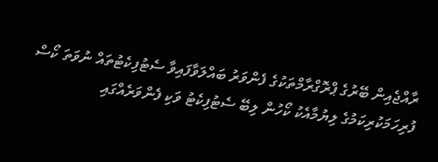ރާއްޖެއިން ބޭރުގެ ޕްރޮގްރާމްތަކުގެ ފެންވަރު ބައްލަވާފައިވާ ސެޓުފިކެޓުތައް ނުވަތަ ކޯސް ފުރިހަމަކުރިކަމުގެ ލިޔުމާއެކު ކޯހުން ލިބޭ ސެޓުފިކެޓު ވަކި ފެންވަރެއްގައި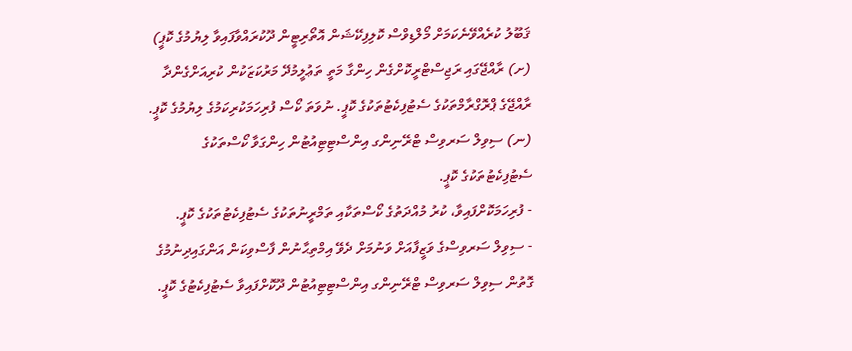ޤަބޫލު ކުރެއްވޭނެކަމަށް މޯލްޑިވްސް ކޮލިފިކޭޝަން އޮތޯރިޓީން ދޫކުރައްވާފައިވާ ލިޔުމުގެ ކޮޕީ)
(ށ) ރާއްޖޭގައި ރަޖިސްޓްރީކޮށްގެން ހިންގާ މަތީ ތަޢުލީމުދޭ މަރުކަޒަކުން ކުރިއަށްގެންދާ ރާއްޖޭގެ ޕްރޮގްރާމްތަކުގެ ސެޓުފިކެޓުތަކުގެ ކޮޕީ. ނުވަތަ ކޯސް ފުރިހަމަކުރިކަމުގެ ލިޔުމުގެ ކޮޕީ.
(ނ) ސިވިލް ސަރވިސް ޓްރޭނިންގ އިންސްޓިޓިއުޓުން ހިންގަވާ ކޯސްތަކުގެ ސެޓުފިކެޓުތަކުގެ ކޮޕީ.
- ފުރިހަމަކޮށްފައިވާ، ކުރު މުއްދަތުގެ ކޯސްތަކާއި ތަމްރީނުތަކުގެ ސެޓުފިކެޓުތަކުގެ ކޮޕީ.
- ސިވިލް ސަރވިސްގެ ވަޒީފާއަށް ވަނުމަށް ދެވޭ އިމްތިޙާނުން ފާސްވިކަން އަންގައިދިނުމުގެ ގޮތުން ސިވިލް ސަރވިސް ޓްރޭނިންގ އިންސްޓިޓިއުޓުން ދޫކޮށްފައިވާ ސެޓުފިކެޓުގެ ކޮޕީ.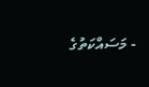- މަސައްކަތުގެ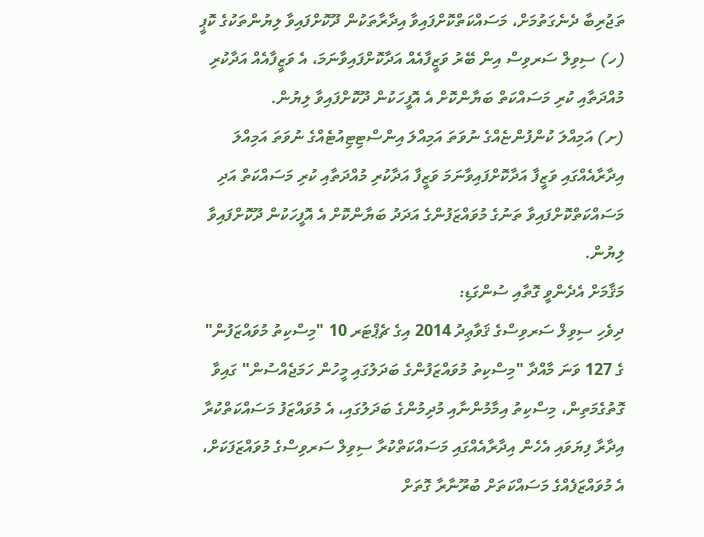ތަޖުރިބާ ދެނެގަތުމަށް، މަސައްކަތްކޮށްފައިވާ އިދާރާތަކުން ދޫކޮށްފައިވާ ލިޔުންތަކުގެ ކޮޕީ
(ހ) ސިވިލް ސަރވިސް އިން ބޭރު ވަޒީފާއެއް އަދާކޮށްފައިވާނަމަ، އެ ވަޒީފާއެއް އަދާކުރި މުއްދަތާއި ކުރި މަސައްކަތް ބަޔާންކޮށް އެ އޮފީހަކުން ދޫކޮށްފައިވާ ލިޔުން.
(ށ) އަމިއްލަ ކުންފުންޏެއްގެ ނުވަތަ އަމިއްލަ އިންސްޓިޓިއުޓެއްގެ ނުވަތަ އަމިއްލަ އިދާރާއެއްގައި ވަޒީފާ އަދާކޮށްފައިވާނަމަ ވަޒީފާ އަދާކުރި މުއްދަތާއި ކުރި މަސައްކަތް އަދި މަސައްކަތްކޮށްފައިވާ ތަނުގެ މުވައްޒަފުންގެ އަދަދު ބަޔާންކޮށް އެ އޮފީހަކުން ދޫކޮށްފައިވާ ލިޔުން.
މަޤާމަށް އެދެންވީ ގޮތާއި ސުންގަޑި:
ދިވެހި ސިވިލް ސަރވިސްގެ ޤަވާޢިދު 2014 އިގެ ޗެޕްޓަރ 10 "މިސްކިތު މުވައްޒަފުން" ގެ 127 ވަނަ މާއްދާ "މިސްކިތު މުވައްޒަފުންގެ ބަދަލުގައި މީހުން ހަމަޖެއްސުން" ގައިވާ ގޮތުގެމަތިން، މިސްކިތު އިމާމުންނާއި މުދިމުންގެ ބަދަލުގައި، އެ މުވައްޒަފު މަސައްކަތްކުރާ އިދާރާ ފިޔަވައި އެހެން އިދާރާއެއްގައި މަސައްކަތްކުރާ ސިވިލް ސަރވިސްގެ މުވައްޒަފަކަށް، އެ މުވައްޒަފެއްގެ މަސައްކަތަށް ބުރޫނާރާ ގޮތަށް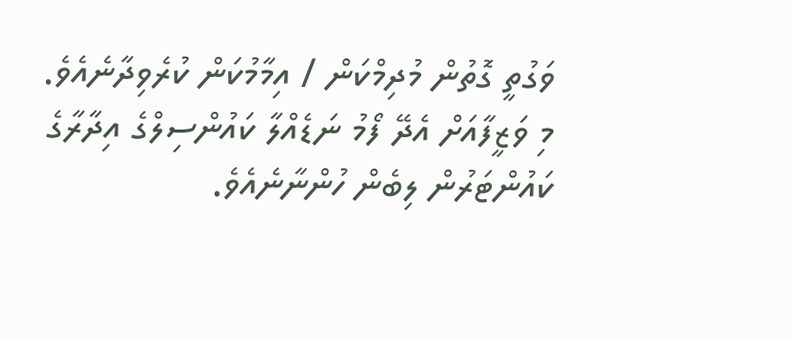ވަގުތީ ގޮތުން މުދިމްކަން / އިމާމުކަން ކުރެވިދާނެއެވެ.
މި ވަޒީފާއަށް އެދޭ ފޯމު ނަޑެއްލާ ކައުންސިލްގެ އިދާރާގެ ކައުންޓަރުން ލިބެން ހުންނާނެއެވެ.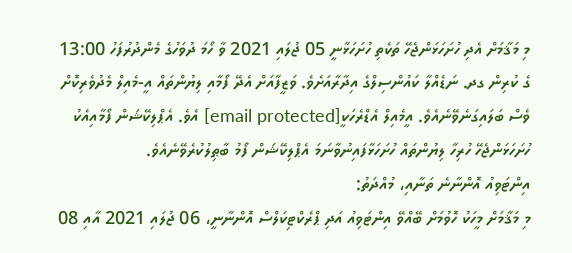މި މަޤާމަށް އެދި ހުށަހަޅަންޖެހޭ ތަކެތި ހުށަހަޅާނީ 05 ޖުލައި 2021 ވާ ހޯމަ ދުވަހުގެ މެންދުރުފަހު 13:00 ގެ ކުރިން ގދ. ނަޑެއްލާ ކައުންސިލްގެ އިދާރާއަށެވެ. ވަޒީފާއަށް އެދޭ ފޯމާއި ލިޔުންތައް އީ-މެއިލް މެދުވެރިކޮށް ވެސް ބަލައިގަނެވޭނެއެވެ. އީމެއިލް އެޑްރެހަކީ[email protected] އެވެ. އެޕްލިކޭޝަން ފޯމާއިއެކު ހުށަހަޅަންޖެހޭ ހުރިހާ ލިޔުންތައް ހުށަހަޅާފައިނުވާނަމަ އެޕްލިކޭޝަން ފޯމު ބާޠިލުކުރެވޭނެއެވެ.
އިންޓަވިއު އޮންނާނެ ތަނާއި، މުއްދަތު:
މި މަޤާމަށް މީހަކު ހޮވުމަށް ބޭއްވޭ އިންޓަވިއު އަދި ޕްރެކްޓިކަލްސް އޮންނާނީ، 06 ޖުލައި 2021 އާއި 08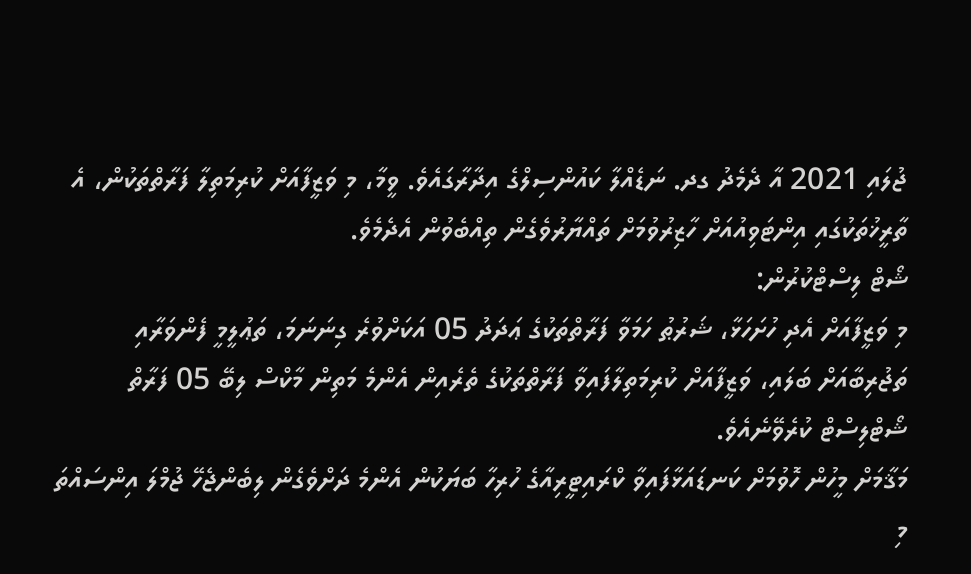ޖުލައި 2021 އާ ދެމެދު ގދ. ނަޑެއްލާ ކައުންސިލްގެ އިދާރާގައެވެ. ވީމާ، މި ވަޒީފާއަށް ކުރިމަތިލާ ފަރާތްތަކުން، އެ ތާރީޚުތަކުގައި އިންޓަވިއުއަށް ހާޒިރުވުމަށް ތައްޔާރުވެގެން ތިއްބެވުން އެދެމެވެ.
ޝޯޓް ލިސްޓްކުރުން:
މި ވަޒީފާއަށް އެދި ހުށަހަޅާ، ޝަރުޠު ހަމަވާ ފަރާތްތަކުގެ ޢަދަދު 05 އަކަށްވުރެ ގިނަނަމަ، ތަޢުލީމީ ފެންވަރާއި ތަޖުރިބާއަށް ބަލައި، ވަޒީފާއަށް ކުރިމަތިލާފައިވާ ފަރާތްތަކުގެ ތެރެއިން އެންމެ މަތިން މާކްސް ލިބޭ 05 ފަރާތް ޝޯޓްލިސްޓް ކުރެވޭނެއެވެ.
މަޤާމަށް މީހުން ހޮވުމަށް ކަނޑައަޅާފައިވާ ކްރައިޓީރިއާގެ ހުރިހާ ބަޔަކުން އެންމެ ދަށްވެގެން ލިބެންޖެހޭ ޖުމްލަ އިންސައްތަ
މި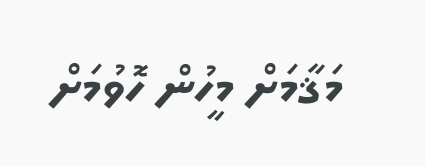މަޤާމަށް މީހުން ހޮވުމަށް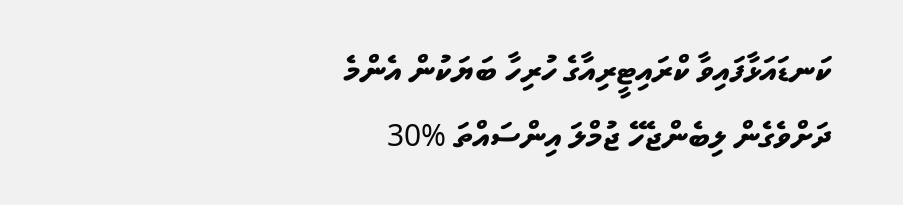ކަނޑައަޅާފައިވާ ކްރައިޓީރިއާގެ ހުރިހާ ބަޔަކުން އެންމެ ދަށްވެގެން ލިބެންޖެހޭ ޖުމްލަ އިންސައްތަ %30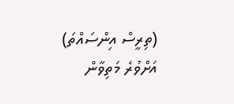(ތިރީސް އިންސައްތަ) އަށްވުރެ މަތިވާން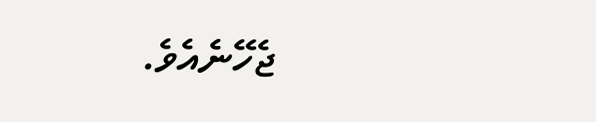ޖެހޭނެއެވެ.